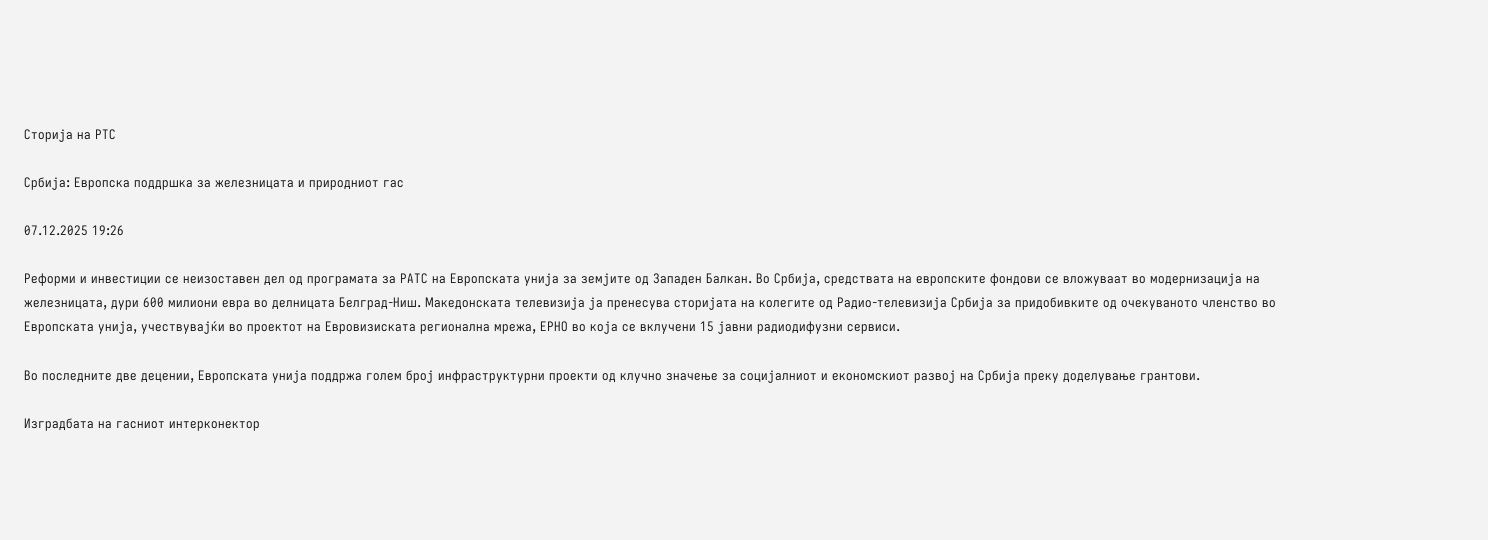Сторија на РТС

Србија: Европска поддршка за железницата и природниот гас

07.12.2025 19:26

Реформи и инвестиции се неизоставен дел од програмата за РАТС на Европската унија за земјите од Западен Балкан. Во Србија, средствата на европските фондови се вложуваат во модернизација на железницата, дури 600 милиони евра во делницата Белград-Ниш. Македонската телевизија ја пренесува сторијата на колегите од Радио-телевизија Србија за придобивките од очекуваното членство во Европската унија, учествувајќи во проектот на Евровизиската регионална мрежа, ЕРНО во која се вклучени 15 јавни радиодифузни сервиси.

Во последните две децении, Европската унија поддржа голем број инфраструктурни проекти од клучно значење за социјалниот и економскиот развој на Србија преку доделување грантови.

Изградбата на гасниот интерконектор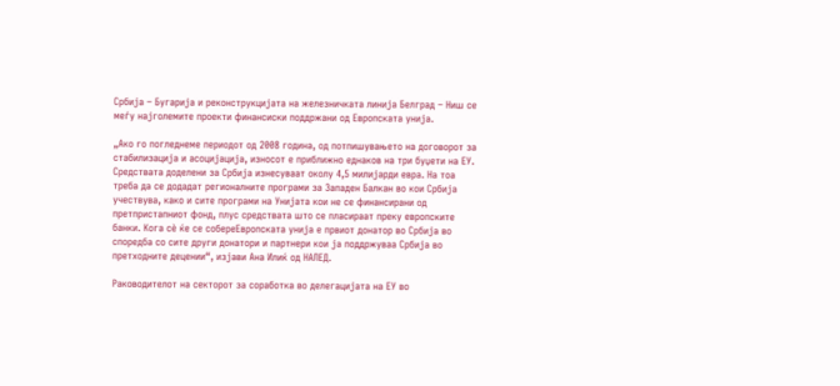Србија – Бугарија и реконструкцијата на железничката линија Белград – Ниш се меѓу најголемите проекти финансиски поддржани од Европската унија.

„Ако го погледнеме периодот од 2008 година, од потпишувањето на договорот за стабилизација и асоцијација, износот е приближно еднаков на три буџети на ЕУ. Средствата доделени за Србија изнесуваат околу 4,5 милијарди евра. На тоа треба да се додадат регионалните програми за Западен Балкан во кои Србија учествува, како и сите програми на Унијата кои не се финансирани од претпристапниот фонд, плус средствата што се пласираат преку европските банки. Кога сè ќе се собереЕвропската унија е првиот донатор во Србија во споредба со сите други донатори и партнери кои ја поддржуваа Србија во претходните децении“, изјави Ана Илиќ од НАЛЕД.

Раководителот на секторот за соработка во делегацијата на ЕУ во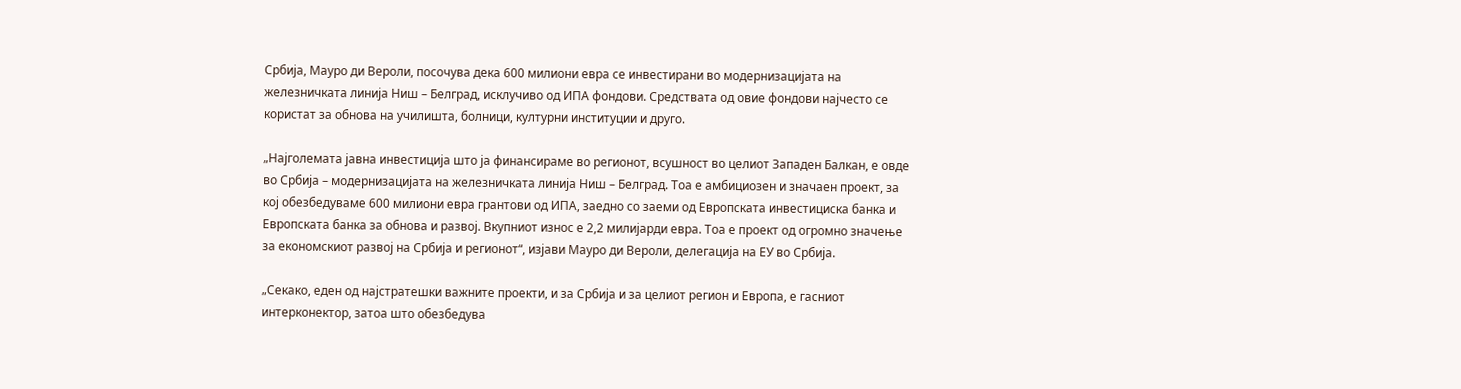Србија, Мауро ди Вероли, посочува дека 600 милиони евра се инвестирани во модернизацијата на железничката линија Ниш – Белград, исклучиво од ИПА фондови. Средствата од овие фондови најчесто се користат за обнова на училишта, болници, културни институции и друго.

„Најголемата јавна инвестиција што ја финансираме во регионот, всушност во целиот Западен Балкан, е овде во Србија – модернизацијата на железничката линија Ниш – Белград. Тоа е амбициозен и значаен проект, за кој обезбедуваме 600 милиони евра грантови од ИПА, заедно со заеми од Европската инвестициска банка и Европската банка за обнова и развој. Вкупниот износ е 2,2 милијарди евра. Тоа е проект од огромно значење за економскиот развој на Србија и регионот“, изјави Мауро ди Вероли, делегација на ЕУ во Србија.

„Секако, еден од најстратешки важните проекти, и за Србија и за целиот регион и Европа, е гасниот интерконектор, затоа што обезбедува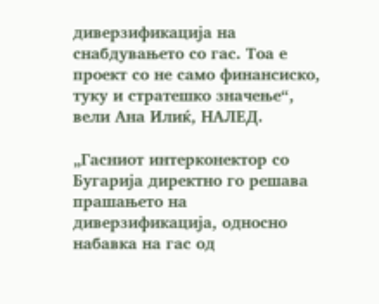диверзификација на снабдувањето со гас. Тоа е проект со не само финансиско, туку и стратешко значење“, вели Ана Илиќ, НАЛЕД.

„Гасниот интерконектор со Бугарија директно го решава прашањето на диверзификација, односно набавка на гас од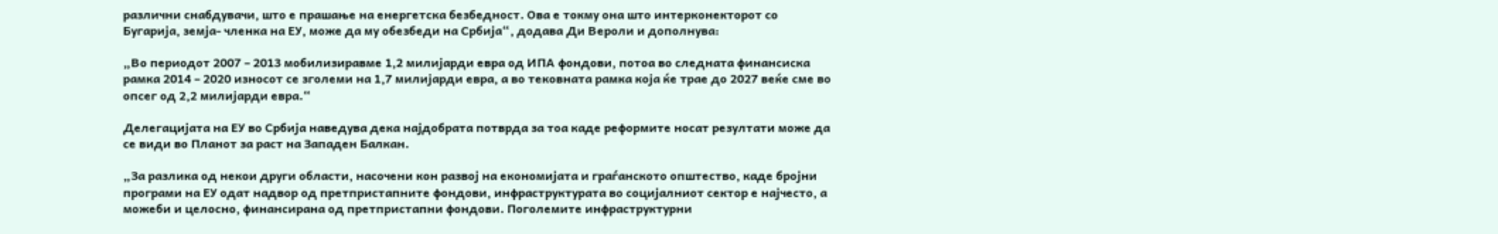различни снабдувачи, што е прашање на енергетска безбедност. Ова е токму она што интерконекторот со Бугарија, земја- членка на ЕУ, може да му обезбеди на Србија“, додава Ди Вероли и дополнува:

„Во периодот 2007 – 2013 мобилизиравме 1,2 милијарди евра од ИПА фондови, потоа во следната финансиска рамка 2014 – 2020 износот се зголеми на 1,7 милијарди евра, а во тековната рамка која ќе трае до 2027 веќе сме во опсег од 2,2 милијарди евра.“

Делегацијата на ЕУ во Србија наведува дека најдобрата потврда за тоа каде реформите носат резултати може да се види во Планот за раст на Западен Балкан.

„За разлика од некои други области, насочени кон развој на економијата и граѓанското општество, каде бројни програми на ЕУ одат надвор од претпристапните фондови, инфраструктурата во социјалниот сектор е најчесто, а можеби и целосно, финансирана од претпристапни фондови. Поголемите инфраструктурни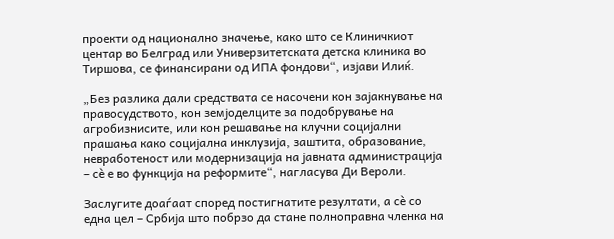проекти од национално значење, како што се Клиничкиот центар во Белград или Универзитетската детска клиника во Тиршова, се финансирани од ИПА фондови“, изјави Илиќ.

„Без разлика дали средствата се насочени кон зајакнување на правосудството, кон земјоделците за подобрување на агробизнисите, или кон решавање на клучни социјални прашања како социјална инклузија, заштита, образование, невработеност или модернизација на јавната администрација – сè е во функција на реформите“, нагласува Ди Вероли.

Заслугите доаѓаат според постигнатите резултати, а сè со една цел – Србија што побрзо да стане полноправна членка на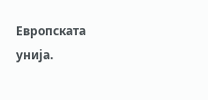Европската унија.